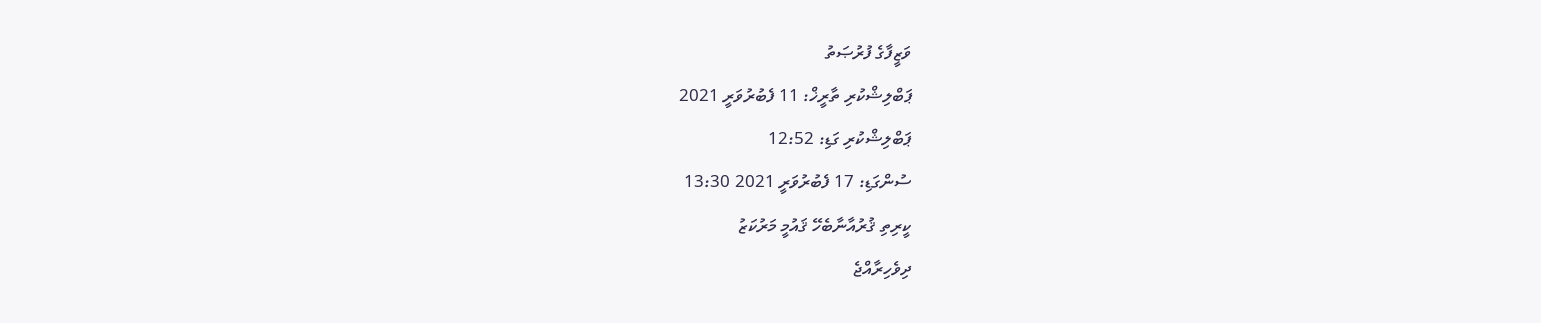ވަޒީފާގެ ފުރުޞަތު
ޕަބްލިޝްކުރި ތާރީޚް: 11 ފެބުރުވަރީ 2021
ޕަބްލިޝްކުރި ގަޑި: 12:52
ސުންގަޑި: 17 ފެބުރުވަރީ 2021 13:30
ކީރިތި ޤުރުއާނާބެހޭ ޤައުމީ މަރުކަޒު
ދިވެހިރާއްޖެ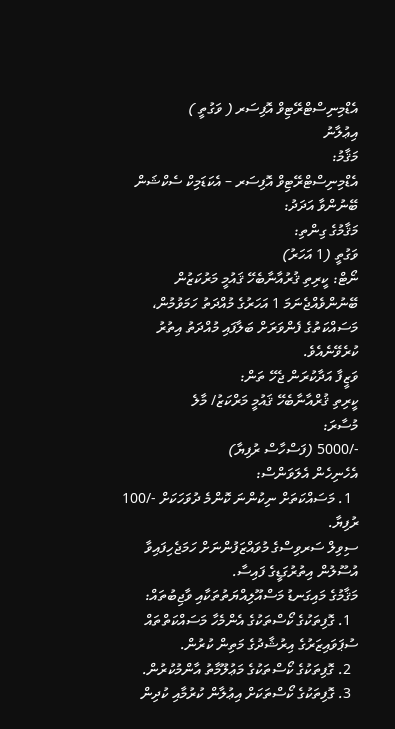އެޑްމިނިސްޓްރޭޓިވް އޮފިސަރ ( ވަގުތީ )
އިޢުލާނު
މަޤާމު:
އެޑްމިނިސްޓްރޭޓިވް އޮފިސަރ – އެކަޑަމިކް ސެކްޝަން
ބޭނުންވާ އަދަދު:
މަޤާމުގެ ގިންތި:
ވަގުތީ (1 އަހަރު)
ނޯޓް: ކީރިތި ޤުރުއާނާބެހޭ ޤައުމީ މަރުކަޒުން ބޭނުންވެއްޖެނަމަ 1 އަހަރުގެ މުއްދަތު ހަމަވުމުން، މަސައްކަތުގެ ފެންވަރަށް ބަލާފައި މުއްދަތު އިތުރު ކުރެވޭނެއެވެ.
ވަޒީފާ އަދާކުރަން ޖެހޭ ތަން:
ކީރިތި ޤުރްއާނާބެހޭ ޤައުމީ މަރްކަޒު/ މާލެ
މުސާރަ:
-/5000 (ފަސްހާސް ރުފިޔާ)
އެހެނިހެން އެލަވަންސް:
  1. މަސައްކަތަށް ނިކުންނަ ކޮންމެ ދުވަހަކަށް -/100 ރުފިޔާ.
ސިވިލް ސަރވިސްގެ މުވައްޒަފުންނަށް ހަމަޖެހިފައިވާ އުސޫލުން އިތުރުގަޑީގެ ފައިސާ.
މަޤާމުގެ މައިގަނޑު މަސްއޫލިއްޔަތުތަކާއި ވާޖިބުތައް:
  1. ގޮފިތަކުގެ ކޯސްތަކުގެ އެންމެހާ މަސައްކަތްތައް ސުޕަވައިޒަރުގެ އިރުޝާދުގެ މަތިން ކުރުން.
  2. ގޮފިތަކުގެ ކޯސްތަކުގެ މަޢުލޫމާތު އާންމުކުރުން.
  3. ގޮފިތަކުގެ ކޯސްތަކަށް އިޢުލާން ކުރުމާއި ކުދިން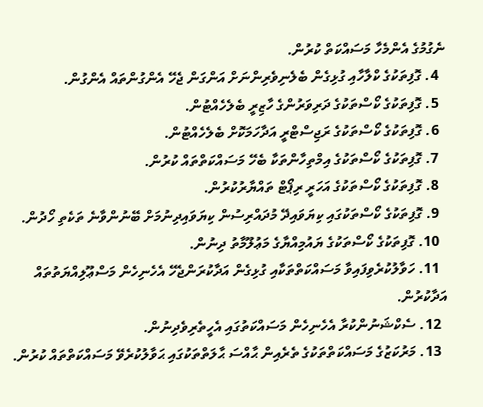ނެގުމުގެ އެންމެހާ މަސައްކަތް ކުރުން.
  4. ގޮފިތަކުގެ ކްލާހާއި ގުޅިގެން ބެލެނިވެރިންނަށް އަންގަން ޖެހޭ އެންގުންތައް އެންގުން.
  5. ގޮފިތަކުގެ ކޯސްތަކުގެ ދަރިވަރުންގެ ހާޒިރީ ބެލެހެއްޓުން.
  6. ގޮފިތަކުގެ ކޯސްތަކުގެ ރަޖިސްޓްރީ އަދާހަމަކޮށް ބެލެހެއްޓުން.
  7. ގޮފިތަކުގެ ކޯސްތަކުގެ އިމްތިހާންތަކާ ބެހޭ މަސައްކަތްތައް ކުރުން.
  8. ގޮފިތަކުގެ ކޯސްތަކުގެ އަހަރީ ރިޕޯޓް ތައްޔާރުކުރުން.
  9. ގޮފިތަކުގެ ކޯސްތަކުގައި ކިޔަވައިދޭ މުދައްރިސުން ކިޔަވައިދިނުމަށް ބޭނުންވާނެ ތަކެތި ހޯދުން.
  10. ގޮފިތަކުގެ ކޯސްތަކުގެ ޔައުމިއްޔާގެ މަޢުލޫމާތު ދިނުން.
  11. ހަވާލުކުރެވިފައިވާ މަސައްކަތްތަކާއި ގުޅިގެން އަދާކުރަންޖެހޭ އެހެނިހެން މަސްޢޫލިއްޔަތުތައް އަދާކުރުން.
  12. ސެކްޝަނުންކުރާ އެހެނިހެން މަސައްކަތުގައި އެހީތެރިވެދިނުން.
  13. މަރުކަޒުގެ މަސައްކަތްތަކުގެ ތެރެއިން ޙާއްސަ ޙާލަތްތަކުގައި ޙަވާލުކުރެވޭ މަސައްކަތްތައް ކުރުން.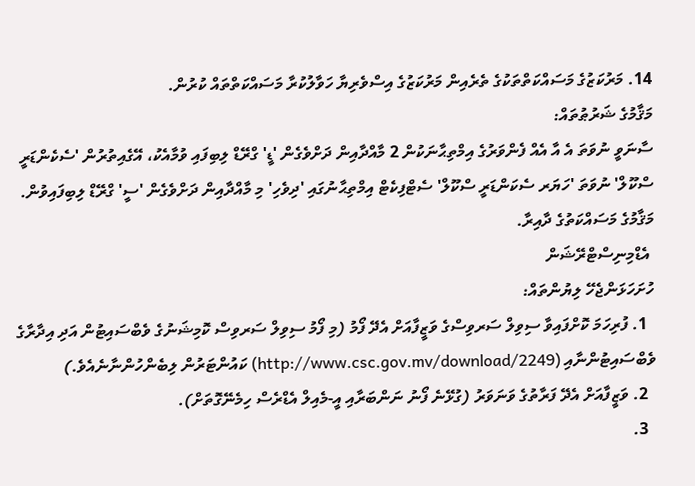14. މަރުކަޒުގެ މަސައްކަތްތަކުގެ ތެރެއިން މަރުކަޒުގެ އިސްވެރިޔާ ހަވާލުކުރާ މަސައްކަތްތައް ކުރުން.
މަޤާމުގެ ޝަރުޠުތައް:
ސާނަވީ ނުވަތަ އެ އާ އެއް ފެންވަރުގެ އިމްތިޙާނަކުން 2 މާއްދާއިން ދަށްވެގެން 'ޑީ' ގްރޭޑް ލިބިފައި ވުމާއެކު، އޭގެއިތުރުން 'ސެކެންޑަރީ ސްކޫލް' ނުވަތަ 'ހަޔަރ ސެކަންޑަރީ ސްކޫލް' ސެޓްފިކެޓް އިމްތިޙާނުގައި 'ދިވެހި' މި މާއްދާއިން ދަށްވެގެން 'ސީ' ގްރޭޑް ލިބިފައިވުން.
މަޤާމުގެ މަސައްކަތުގެ ދާއިރާ.
 އެޑްމިނިސްޓްރޭޝަން
ހުށަހަޅަންޖެހޭ ލިޔުންތައް:
  1. ފުރިހަމަ ކޮށްފައިވާ ސިވިލް ސަރވިސްގެ ވަޒީފާއަށް އެދޭ ފޯމު (މި ފޯމު ސިވިލް ސަރވިސް ކޮމިޝަނުގެ ވެބްސައިޓުން އަދި އިދާރާގެ ވެބްސައިޓުންނާއި (http://www.csc.gov.mv/download/2249) ކައުންޓަރުން ލިބެންހުންނާނެއެވެ.)
  2. ވަޒީފާއަށް އެދޭ ފަރާތުގެ ވަނަވަރު (ގުޅޭނެ ފޯނު ނަންބަރާއި އީ-މެއިލް އެޑްރެސް ހިމެނޭގޮތަށް).
  3.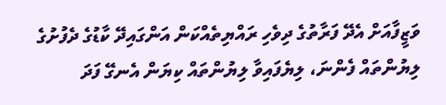ވަޒީފާއަށް އެދޭ ފަރާތުގެ ދިވެހި ރައްޔިތެއްކަން އަންގައިދޭ ކާޑުގެ ދެފުށުގެ ލިޔުންތައް ފެންނަ، ލިޔެފައިވާ ލިޔުންތައް ކިޔަން އެނގޭ ފަދަ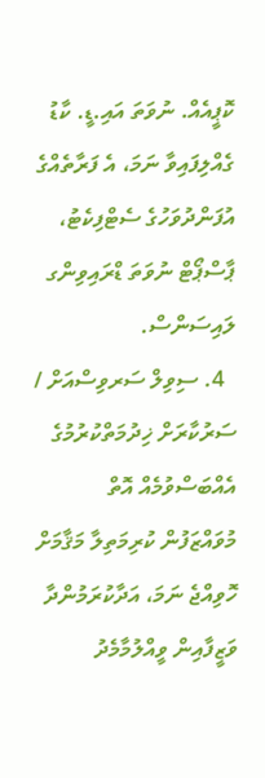ކޮޕީއެއް. ނުވަތަ އައި.ޑީ. ކާޑު ގެއްލިފައިވާ ނަމަ، އެ ފަރާތެއްގެ އުފަންދުވަހުގެ ސެޓްފިކެޓު، ޕާސްޕޯޓް ނުވަތަ ޑްރައިވިންގ ލައިސަންސް.
  4. ސިވިލް ސަރވިސްއަށް / ސަރުކާރަށް ޚިދުމަތްކުރުމުގެ އެއްބަސްވުމެއް އޮތް މުވައްޒަފުން ކުރިމަތިލާ މަޤާމަށް ހޮވިއްޖެ ނަމަ، އަދާކުރަމުންދާ ވަޒީފާއިން ވީއްލުމާމެދު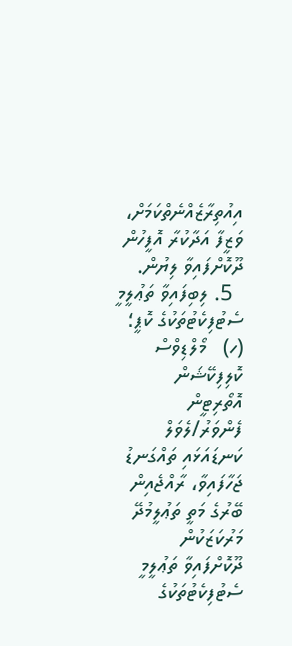އިއުތިރާޒެއްނެތްކަމަށް، ވަޒީފާ އަދާކުރާ އޮފީހުން ދޫކޮށްފައިވާ ލިޔުން.
  5. ލިބިފައިވާ ތަޢުލީމީ ސެޓުފިކެޓުތަކުގެ ކޮޕީ؛
(ހ)   މޯލްޑިވްސް ކޮލިފިކޭޝަން އޮތޯރިޓީން ފެންވަރު/ލެވަލް ކަނޑައަޅައި ތައްގަނޑު ޖަހާފައިވާ، ރާއްޖެއިން ބޭރުގެ މަތީ ތަޢުލީމުދޭ މަރުކަޒަކުން ދޫކޮށްފައިވާ ތަޢުލީމީ ސެޓުފިކެޓުތަކުގެ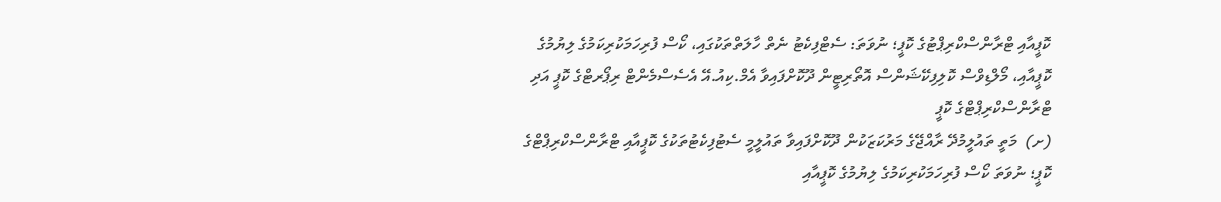ކޮޕީއާއި ޓްރާންސްކްރިޕްޓުގެ ކޮޕީ؛ ނުވަތަ: ސެޓްފިކެޓު ނެތް ހާލަތްތަކުގައި، ކޯސް ފުރިހަމަކުރިކަމުގެ ލިޔުމުގެ ކޮޕީއާއި، މޯލްޑިވްސް ކޮލިފިކޭޝަންސް އޮތޯރިޓީން ދޫކޮށްފައިވާ އެމް.ކިއު.އޭ އެސެސްމެންޓް ރިޕޯރޓްގެ ކޮޕީ އަދި ޓްރާންސްކްރިޕްޓްގެ ކޮޕީ
(ށ)  މަތީ ތައުލީމުދޭ ރާއްޖޭގެ މަރުކަޒަކުން ދޫކޮށްފައިވާ ތައުލީމީ ސެޓުފިކެޓުތަކުގެ ކޮޕީއާއި ޓްރާންސްކްރިޕްޓްގެ ކޮޕީ؛ ނުވަތަ ކޯސް ފުރިހަމަކުރިކަމުގެ ލިޔުމުގެ ކޮޕީއާއި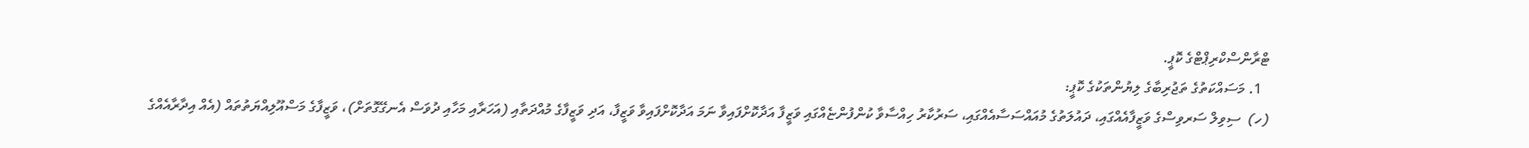ޓްރާންސްކްރިޕްޓްގެ ކޮޕީ.
  1. މަސައްކަތުގެ ތަޖުރިބާގެ ލިޔުންތަކުގެ ކޮޕީ:
(ހ)  ސިވިލް ސަރވިސްގެ ވަޒީފާއެއްގައި، ދައުލަތުގެ މުއައްސަސާއެއްގައި، ސަރުކާރު ހިއްސާވާ ކުންފުންޏެއްގައި ވަޒީފާ އަދާކޮށްފައިވާ ނަމަ އަދާކޮށްފައިވާ ވަޒީފާ، އަދި ވަޒީފާގެ މުއްދަތާއި (އަހަރާއި މަހާއި ދުވަސް އެނގޭގޮތަށް)، ވަޒީފާގެ މަސްއޫލިއްޔަތުތައް (އެއް އިދާރާއެއްގެ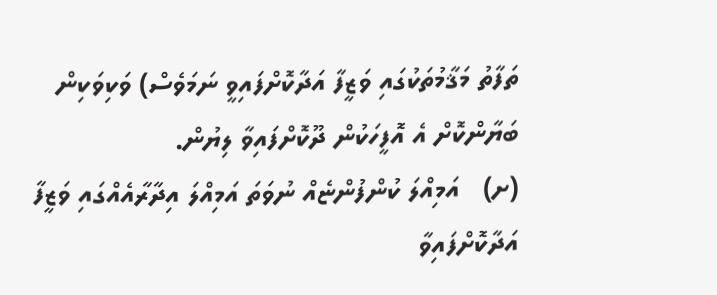ތަފާތު މަޤާމުތަކުގައި ވަޒީފާ އަދާކޮށްފައިވީ ނަމަވެސް) ވަކިވަކިން ބަޔާންކޮށް އެ އޮފީހަކުން ދޫކޮށްފައިވާ ލިޔުން.
(ށ)   އަމިއްލަ ކުންފުންޏެއް ނުވަތަ އަމިއްލަ އިދާރާއެއްގައި ވަޒީފާ އަދާކޮށްފައިވާ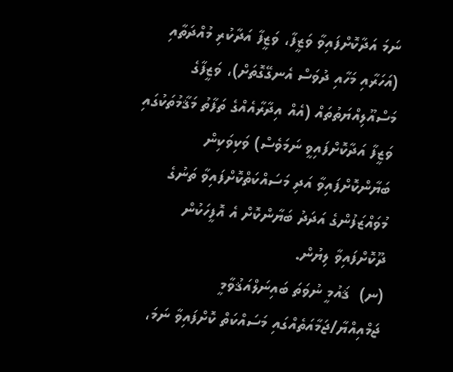ނަމަ އަދާކޮށްފައިވާ ވަޒީފާ، ވަޒީފާ އަދާކުރި މުއްދަތާއި (އަހަރާއި މަހާއި ދުވަސް އެނގޭގޮތަށް)، ވަޒީފާގެ މަސްއޫލިއްޔަތުތައް (އެއް އިދާރާއެއްގެ ތަފާތު މަޤާމުތަކުގައި ވަޒީފާ އަދާކޮށްފައިވީ ނަމަވެސް) ވަކިވަކިން ބަޔާންކޮށްފައިވާ އަދި މަސައްކަތްކޮށްފައިވާ ތަނުގެ މުވައްޒަފުންގެ އަދަދު ބަޔާންކޮށް އެ އޮފީހަކުން ދޫކޮށްފައިވާ ލިޔުން.
(ނ)  ޤައުމީ ނުވަތަ ބައިނަލްއަޤުވާމީ ޖަމްއިއްޔާ/ޖަމާއަތެއްގައި މަސައްކަތް ކޮށްފައިވާ ނަމަ،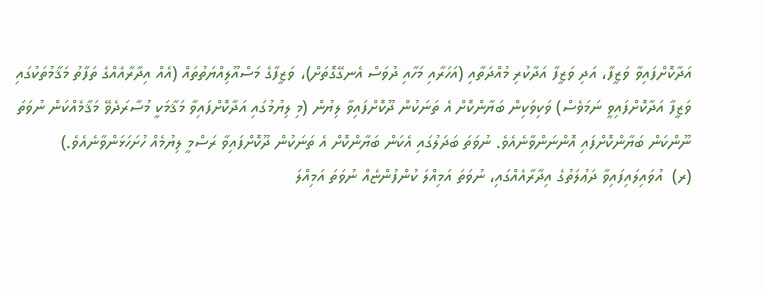އަދާކޮށްފައިވާ ވަޒީފާ، އަދި ވަޒީފާ އަދާކުރި މުއްދަތާއި (އަހަރާއި މަހާއި ދުވަސް އެނގޭގޮތަށް)، ވަޒީފާގެ މަސްއޫލިއްޔަތުތައް (އެއް އިދާރާއެއްގެ ތަފާތު މަޤާމުތަކުގައި ވަޒީފާ އަދާކޮށްފައިވީ ނަމަވެސް) ވަކިވަކިން ބަޔާންކޮށް އެ ތަނަކުން ދޫކޮށްފައިވާ ލިޔުން (މި ލިޔުމުގައި އަދާކޮށްފައިވާ މަޤާމަކީ މުސާރަދެވޭ މަޤާމެއްކަން ނުވަތަ ނޫންކަން ބަޔާންކޮށްފައި އޮންނަންވާނެއެވެ. ނުވަތަ ބަދަލުގައި އެކަން ބަޔާންކޮށް އެ ތަނަކުން ދޫކޮށްފައިވާ ރަސްމީ ލިޔުމެއް ހުށަހަޅަންވާނެއެވެ.)
(ރ)  އުވައިލައިފައިވާ ދަޢުލަތުގެ އިދާރާއެއްގައި، ނުވަތަ އަމިއްލަ ކުންފުންޏެއް ނުވަތަ އަމިއްލަ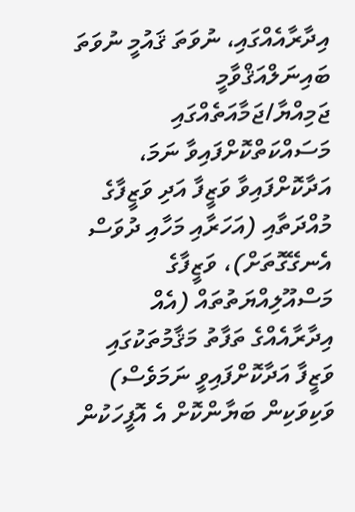އިދާރާއެއްގައި، ނުވަތަ ޤައުމީ ނުވަތަ ބައިނަލްއަޤްވާމީ ޖަމިއްޔާ/ޖަމާއަތެއްގައި މަސައްކަތްކޮށްފައިވާ ނަމަ،  އަދާކޮށްފައިވާ ވަޒީފާ އަދި ވަޒީފާގެ މުއްދަތާއި (އަހަރާއި މަހާއި ދުވަސް އެނގޭގޮތަށް)، ވަޒީފާގެ މަސްއޫލިއްޔަތުތައް (އެއް އިދާރާއެއްގެ ތަފާތު މަޤާމުތަކުގައި ވަޒީފާ އަދާކޮށްފައިވީ ނަމަވެސް) ވަކިވަކިން ބަޔާންކޮށް އެ އޮފީހަކުން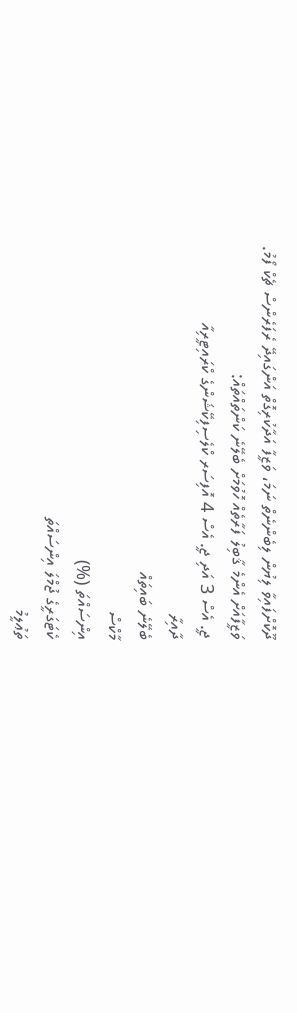ދޫކޮށްފައިވާ ލިޔުން ލިބެންނެތް ނަމަ، ވަޒީފާ އަދާކުރިގޮތް އަންގައިދޭ ރެފަރެންސް ޗެކް ފޯމު.
ވަޒީފާއަށް އެންމެ ޤާބިލު ފަރާތެއް ހޮވުމަށް ބެލޭނެ ކަންތައްތައް:
ޖީ. އެސް 3 އަދި ޖީ. އެސް 4 އޮފިސަރ ކްލެސިފިކޭޝަންގެ ކްރައިޓީރިއާ
ދާއިރާ
ބެލޭނެ ބައިތައް
މާކްސް
އިންސައްތަ (%)
ކެޓަގަރީގެ ޖުމްލަ އިންސައްތަ
ތަޢުލީމު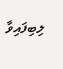ލިބިފައިވާ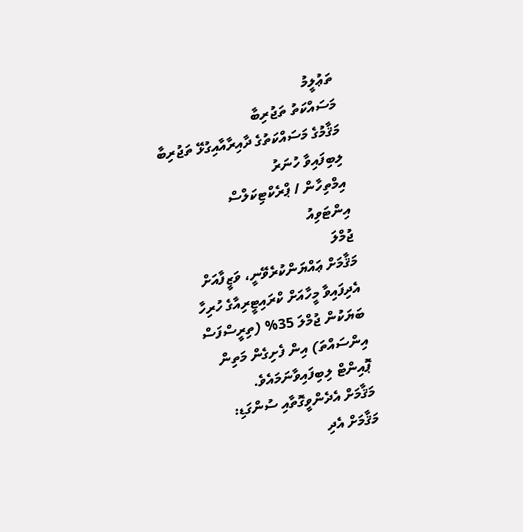ތަޢުލީމު
މަސައްކަތު ތަޖުރިބާ
މަޤާމުގެ މަސައްކަތުގެ ދާއިރާއާއިގުޅޭ ތަޖުރިބާ
ލިބިފައިވާ ހުނަރު
އިމްތިހާން / ޕްރެކްޓިކަލްސް
އިންޓަވިއު
ޖުމްލަ
މަޤާމަށް ޢައްޔަންކުރެވޭނީ، ވަޒީފާއަށް އެދިފައިވާ މީހާއަށް ކްރައިޓީރިއާގެ ހުރިހާ ބަޔަކުން ޖުމްލަ 35% (ތިރީސްފަސް އިންސައްތަ) އިން ފެށިގެން މަތިން ޕޮއިންޓް ލިބިފައިވާނަމައެވެ.
މަޤާމަށް އެދެންވީގޮތާއި ސުންގަޑި:
މަޤާމަށް އެދި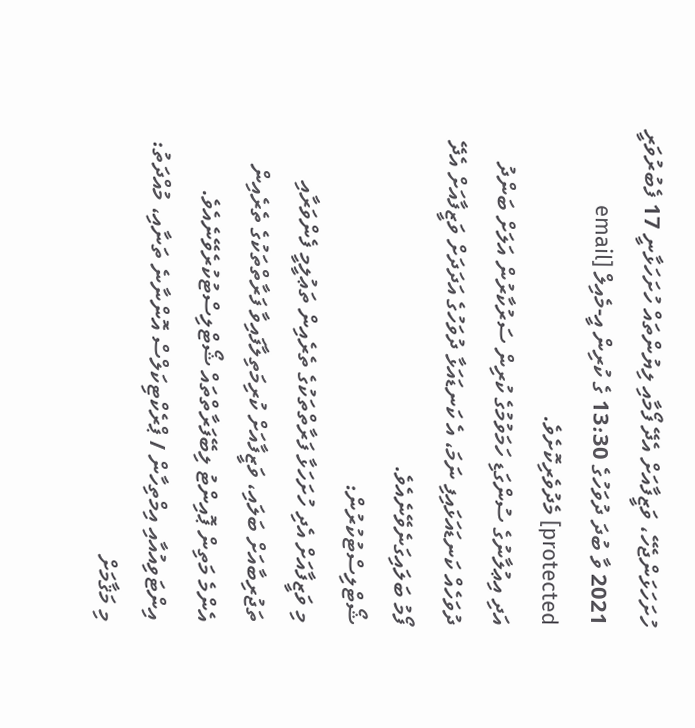ހުށަހަޅަންޖެހޭ، ވަޒީފާއަށް އެދޭ ފޯމާއި ލިޔުންތައް ހުށަހަޅާނީ 17 ފެބުރުވަރީ 2021 ވާ ބުދަ ދުވަހުގެ 13:30 ގެ ކުރިން އީ-މެއިލް [email protected] މެދުވެރިކޮށެވެ.
އަދި އިޢުލާނުގެ ސުންގަޑި ހަމަވުމުގެ ކުރިން ސަރުކާރުން އަލަށް ބަންދު ދުވަހެއް ކަނޑައަޅައިފި ނަމަ، އެ ކަނޑައަޅާ ދުވަހުގެ އަދަދަށް ވަޒީފާއަށް އެދޭ ފޯމު ބަލައިގަނެވޭނެއެވެ.
ޝޯޓްލިސްޓުކުރުން:
މި ވަޒީފާއަށް އެދި ހުށަހަޅާ ފަރާތްތަކުގެ ތެރެއިން ތަޢުލީމީ ފެންވަރާއި ތަޖުރިބާއަށް ބަލައި، ވަޒީފާއަށް ކުރިމަތިލާފައިވާ ފަރާތްތަކުގެ ތެރެއިން އެންމެ މަތިން ޕޮއިންޓު ލިބޭފަރާތްތައް ޝޯޓްލިސްޓުކުރެވޭނެއެވެ.
އިންޓަވިއުއާއި އިމްތިހާން / ޕްރެކްޓިކަލްސް އޮންނާނެ ތަނާއި، މުއްދަތު:
މި މަޤާމަށް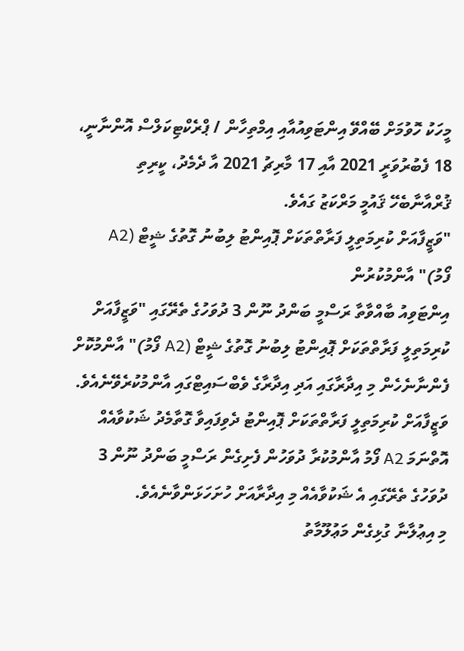މީހަކު ހޮވުމަށް ބޭއްވޭ އިންޓަވިއުއާއި އިމްތިހާން / ޕްރެކްޓިކަލްސް އޮންނާނީ، 18 ފެބުރުވަރީ 2021 އާއި 17 މާރިޗު 2021 އާ ދެމެދު، ކީރިތި ޤުރްއާނާބެހޭ ޤައުމީ މަރްކަޒު ގައެވެ.
"ވަޒީފާއަށް ކުރިމަތިލީ ފަރާތްތަކަށް ޕޮއިންޓު ލިބުނު ގޮތުގެ ޝީޓް (A2 ފޯމު)" އާންމުކުރުން
އިންޓަވިއު ބާއްވާތާ ރަސްމީ ބަންދު ނޫން 3 ދުވަހުގެ ތެރޭގައި "ވަޒީފާއަށް ކުރިމަތިލީ ފަރާތްތަކަށް ޕޮއިންޓު ލިބުނު ގޮތުގެ ޝީޓް (A2 ފޯމު)" އާންމުކޮށް ފެންނާނެހެން މި އިދާރާގައި އަދި އިދާރާގެ ވެބްސައިޓްގައި އާންމުކުރެވޭނެއެވެ. ވަޒީފާއަށް ކުރިމަތިލީ ފަރާތްތަކަށް ޕޮއިންޓު ދެވިފައިވާ ގޮތާމެދު ޝަކުވާއެއް އޮތްނަމަ A2 ފޯމު އާންމުކުރާ ދުވަހުން ފެށިގެން ރަސްމީ ބަންދު ނޫން 3 ދުވަހުގެ ތެރޭގައި އެ ޝަކުވާއެއް މި އިދާރާއަށް ހުށަހަޅަންވާނެއެވެ.
މި އިޢުލާނާ ގުޅިގެން މަޢުލޫމާތު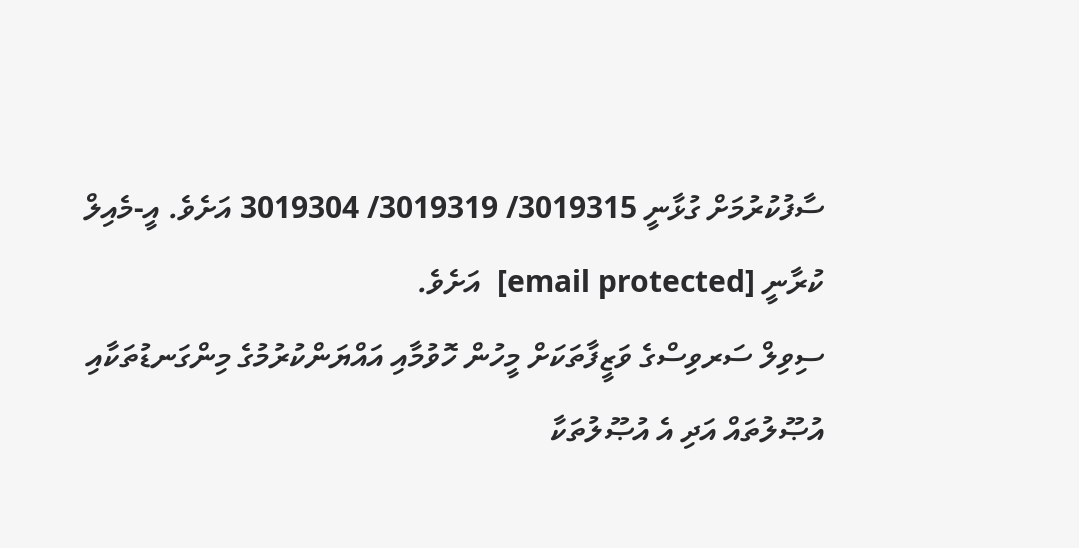ސާފުކުރުމަށް ގުޅާނީ 3019315/ 3019319/ 3019304 އަށެވެ. އީ-މެއިލް ކުރާނީ [email protected]  އަށެވެ.
ސިވިލް ސަރވިސްގެ ވަޒީފާތަކަށް މީހުން ހޮވުމާއި އައްޔަންކުރުމުގެ މިންގަނޑުތަކާއި އުޞޫލުތައް އަދި އެ އުޞޫލުތަކާ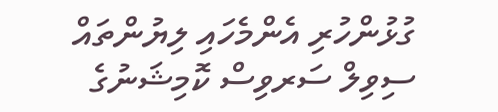ގުޅުންހުރި އެންމެހައި ލިޔުންތައް ސިވިލް ސަރވިސް ކޮމިޝަނުގެ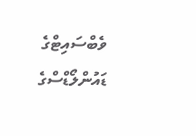ވެބްސައިޓްގެ ޑައުންލޯޑްސްގެ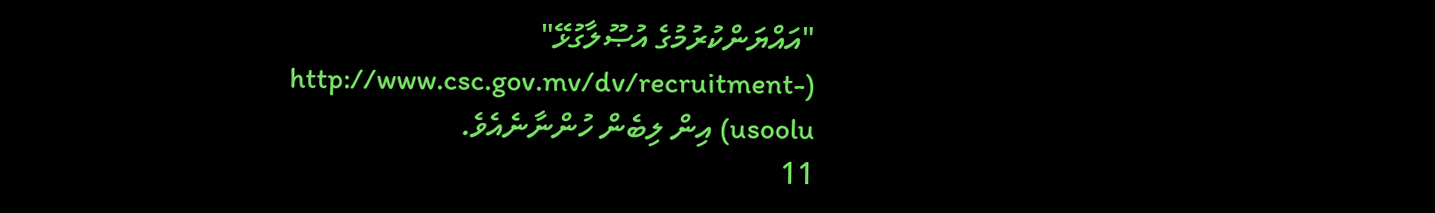"އައްޔަންކުރުމުގެ އުޞޫލާގުޅޭ" (http://www.csc.gov.mv/dv/recruitment-usoolu) އިން ލިބެން ހުންނާނެއެވެ.
11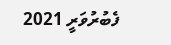ފެބުރުވަރީ 2021